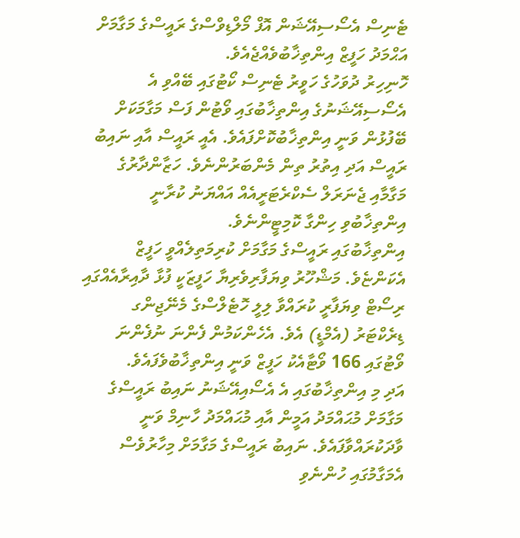ޓެނިސް އެސޯސިއޭޝަން އޮފް މޯލްޑިވްސްގެ ރައީސްގެ މަގާމަށް އަޙްމަދު ހަފީޒް އިންތިޚާބުވެއްޖެއެވެ.
ހޮނިހިރު ދުވަހުގެ ހަވީރު ޓެނިސް ކޯޓުގައި ބޭއްވި އެ އެސޯސިއޭޝަނުގެ އިންތިޚާބުގައި ވޯޓުން ފަސް މަގާމަކަށް ބޭފުޅުން ވަނީ އިންތިޚާބުކޮށްފައެވެ. އެއީ ރައީސް އާއި ނައިބު ރައީސް އަދި އިތުރު ތިން މެންބަރުންނެވެ. ހަޒާންދާރުގެ މަގާމާއި ޖެނަރަލް ސެކްރެޓަރީއެއް އައްޔަނު ކުރާނީ އިންތިޚާބުވި ހިންގާ ކޮމިޓީންނެވެ.
އިންތިޚާބުގައި ރައީސްގެ މަގާމަށް ކުރިމަތިލެއްވީ ހަފީޒް އެކަންޏެވެ. މަޝްހޫރު ވިޔަފާރިވެރިޔާ ހަފީޒަކީ ފުޅާ ދާއިރާއެއްގައި ރިސޯޓް ވިޔަފާރީ ކުރައްވާ ލިލީ ހޮޓެލްސްގެ މެނޭޖިންގ ޑިރެކްޓަރު (އެމްޑީ) އެވެ. އެހެންކަމުން ފެންނަ ނުފެންނަ ވޯޓުގައި 166 ވޯޓާއެކު ހަފީޒް ވަނީ އިންތިޚާބުވެފައެވެ.
އަދި މި އިންތިޚާބުގައި އެ އެސޯއިއޭޝަނު ނައިބު ރައީސްގެ މަގާމަށް މުޙައްމަދު އަމީން އާއި މުޙައްމަދު ހާނިމް ވަނީ ވާދަކުރައްވާފައެވެ. ނައިބު ރައީސްގެ މަގާމަށް މިހާރުވެސް އެމަގާމުގައި ހުންނެވި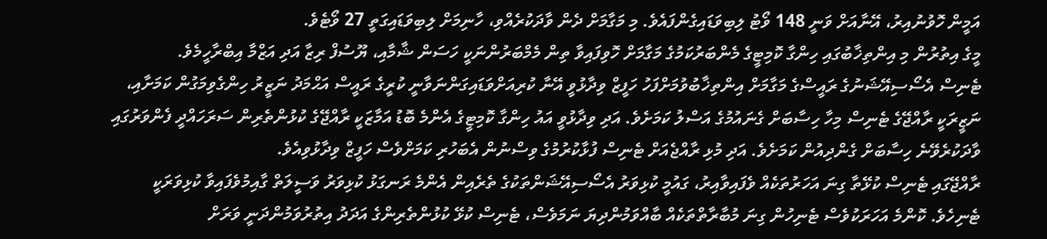އަމީން ހޮވުނުއިރު، އޭނާއަށް ވަނީ 148 ވޯޓު ލިބިވަޑައިގެންފައެވެ. މި މަގާމަށް ދެން ވާދަކުރެއްވި، ހާނިމަށް ލިބިވަޑައިގަތީ 27 ވޯޓެވެ.
މީގެ އިތުރުން މި އިންތިޚާބުގައި ހިންގާ ކޮމިޓީގެ މެންބަރުކަމުގެ މަގާމަށް ހޮވިފައިވާ ތިން މެމްބަރުންނަކީ ހަސަން ޝާމާއި، ޔޫސުފް ރިޒާ އަދި އަޒްމާ އިބްރާހީމެވެ.
ޓެނިސް އެސޯސިއޭޝަނުގެ ރައީސްގެ މަގާމަށް އިންތިޚާބުވުމަށްފަހު ހަފީޒް ވިދާޅުވީ އޭނާ ކުރިއަށްވަޑައިގަންނަވާނީ ކުރީގެ ރައީސް އަޙްމަދު ނަޒީރު ހިންގެވިމަގުން ކަމަށާއި، ނަޒީރަކީ ރާއްޖޭގެ ޓެނިސް މިހާ ހިސާބަށް ގެނައުމުގެ އަސްލު ކަމަށެވެ. އަދި ވިދާޅުވީ އައު ހިންގާ ކޮމިޓީގެ އެންމެ ބޮޑު އަމާޒަކީ ރާއްޖޭގެ ކުޅުންތެރިން ސަރަހައްދީ ފެންވަރުގައި ވާދަކުރެވޭނެ ހިސާބަށް ގެންދިއުން ކަމަށެވެ. އަދި މުޅި ރާއްޖެއަށް ޓެނިސް ފުޅާކުރުމުގެ ވިސްނުން އެބަހުރި ކަމަށްވެސް ހަފީޒް ވިދާޅުވިއެވެ.
ރާއްޖޭގައި ޓެނިސް ކުޅޭތާ ގިނަ އަހަރުތަކެއް ވެފައިވާއިރު، ގައުމީ ކުޅިވަރު އެސޯސިއޭޝަންތަކުގެ ތެރެއިން އެންމެ ރަނގަޅު ކުޅިވަރު ވަސީލަތް ގާއިމުވެފައިވާ ކުޅިވަރަކީ ޓެނިހެވެ. ކޮންމެ އަހަރަކުވެސް ޓެނިހުން ގިނަ މުބާރާތްތަކެއް ބާއްވަމުންދިޔަ ނަމަވެސް، ޓެނިސް ކުޅޭ ކުޅުންތެރިންގެ އަދަދު އިތުރުވަމުންދަނީ ވަރަށް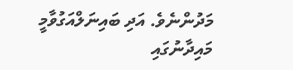މަދުންނެވެ. އަދި ބައިނަލްއަގުވާމީ މައިދާނުގައި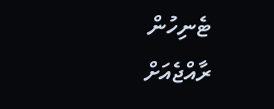ޓެނިހުން ރާއްޖެއަށް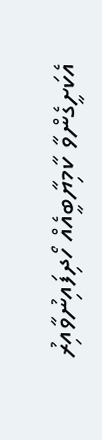އެކަށީގެންވާ ކާމިޔާބީއެއް ހޯދިފައިނުވާއިރު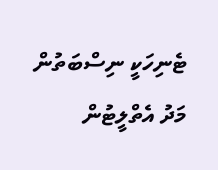ޓެނިހަކީ ނިސްބަތުން މަދު އެތްލީޓުން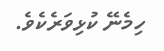ހިމެނޭ ކުޅިވަރެކެވެ.